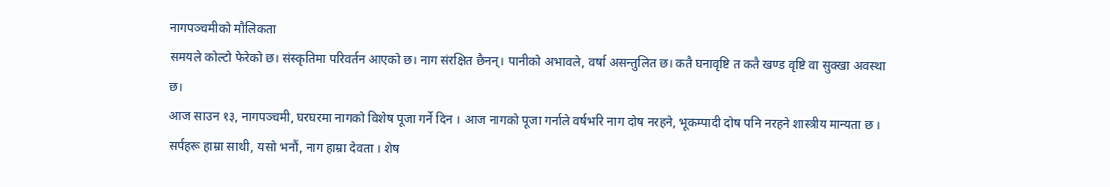नागपञ्चमीको मौलिकता
समयले कोल्टो फेरेको छ। संस्कृतिमा परिवर्तन आएको छ। नाग संरक्षित छैनन्। पानीको अभावले, वर्षा असन्तुलित छ। कतै घनावृष्टि त कतै खण्ड वृष्टि वा सुक्खा अवस्था छ।
आज साउन १३, नागपञ्चमी, घरघरमा नागको विशेष पूजा गर्ने दिन । आज नागको पूजा गर्नाले वर्षभरि नाग दोष नरहने, भूकम्पादी दोष पनि नरहने शास्त्रीय मान्यता छ । सर्पहरू हाम्रा साथी, यसो भनौं, नाग हाम्रा देवता । शेष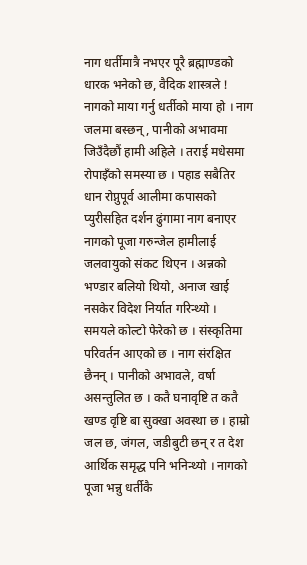नाग धर्तीमात्रै नभएर पूरै ब्रह्माण्डको धारक भनेको छ, वैदिक शास्त्रले ! नागको माया गर्नु धर्तीको माया हो । नाग जलमा बस्छन्, पानीको अभावमा जिउँदैछौं हामी अहिले । तराई मधेसमा रोपाइँको समस्या छ । पहाड सबैतिर धान रोप्नुपूर्व आलीमा कपासको प्युरीसहित दर्शन ढुंगामा नाग बनाएर नागको पूजा गरुन्जेल हामीलाई जलवायुको संकट थिएन । अन्नको भण्डार बलियो थियो, अनाज खाई नसकेर विदेश निर्यात गरिन्थ्यो ।
समयले कोल्टो फेरेको छ । संस्कृतिमा परिवर्तन आएको छ । नाग संरक्षित छैनन् । पानीको अभावले, वर्षा असन्तुलित छ । कतै घनावृष्टि त कतै खण्ड वृष्टि बा सुक्खा अवस्था छ । हाम्रो जल छ, जंगल, जडीबुटी छन् र त देश आर्थिक समृद्ध पनि भनिन्थ्यो । नागको पूजा भन्नु धर्तीकै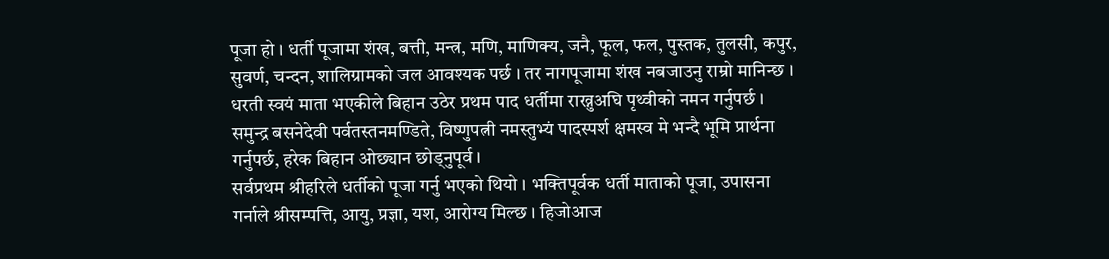पूजा हो । धर्ती पूजामा शंख, बत्ती, मन्त्र, मणि, माणिक्य, जनै, फूल, फल, पुस्तक, तुलसी, कपुर, सुवर्ण, चन्दन, शालिग्रामको जल आवश्यक पर्छ । तर नागपूजामा शंख नबजाउनु राम्रो मानिन्छ । धरती स्वयं माता भएकीले बिहान उठेर प्रथम पाद धर्तीमा राख्नुअघि पृथ्वीको नमन गर्नुपर्छ । समुन्द्र बसनेदेवी पर्वतस्तनमण्डिते, विष्णुपत्नी नमस्तुभ्यं पादस्पर्श क्षमस्व मे भन्दै भूमि प्रार्थना गर्नुपर्छ, हरेक बिहान ओछ्यान छोड्नुपूर्व ।
सर्वप्रथम श्रीहरिले धर्तीको पूजा गर्नु भएको थियो । भक्तिपूर्वक धर्ती माताको पूजा, उपासना गर्नाले श्रीसम्पत्ति, आयु, प्रज्ञा, यश, आरोग्य मिल्छ । हिजोआज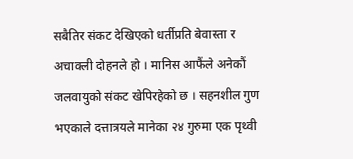सबैतिर संकट देखिएको धर्तीप्रति बेवास्ता र अचाक्ली दोहनले हो । मानिस आफैंले अनेकौं जलवायुको संकट खेपिरहेको छ । सहनशील गुण भएकाले दत्तात्रयले मानेका २४ गुरुमा एक पृथ्वी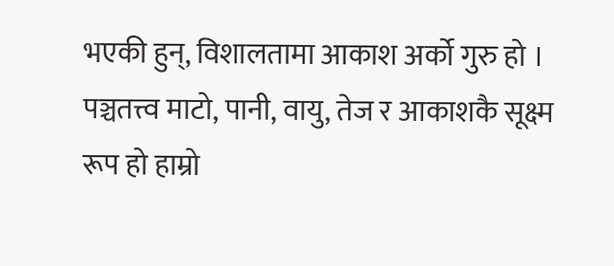भएकी हुन्, विशालतामा आकाश अर्को गुरु हो ।
पञ्चतत्त्व माटो, पानी, वायु, तेज र आकाशकै सूक्ष्म रूप हो हाम्रो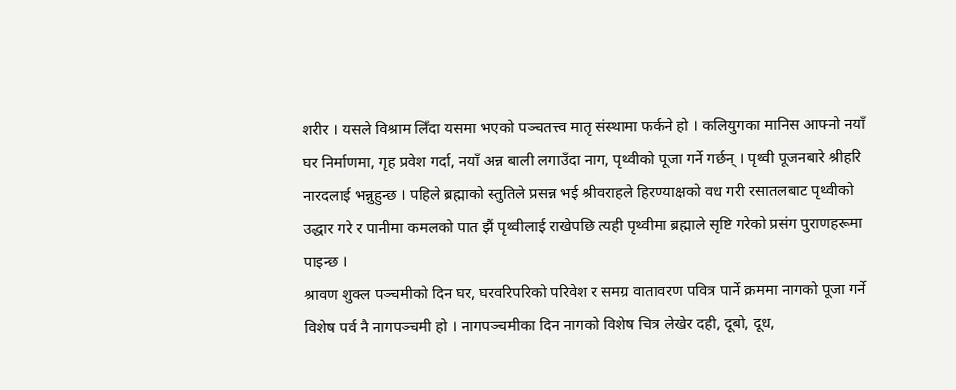शरीर । यसले विश्राम लिँदा यसमा भएको पञ्चतत्त्व मातृ संस्थामा फर्कने हो । कलियुगका मानिस आफ्नो नयाँ घर निर्माणमा, गृह प्रवेश गर्दा, नयाँ अन्न बाली लगाउँदा नाग, पृथ्वीको पूजा गर्ने गर्छन् । पृथ्वी पूजनबारे श्रीहरि नारदलाई भन्नुहुन्छ । पहिले ब्रह्माको स्तुतिले प्रसन्न भई श्रीवराहले हिरण्याक्षको वध गरी रसातलबाट पृथ्वीको उद्धार गरे र पानीमा कमलको पात झैं पृथ्वीलाई राखेपछि त्यही पृथ्वीमा ब्रह्माले सृष्टि गरेको प्रसंग पुराणहरूमा पाइन्छ ।
श्रावण शुक्ल पञ्चमीको दिन घर, घरवरिपरिको परिवेश र समग्र वातावरण पवित्र पार्ने क्रममा नागको पूजा गर्ने विशेष पर्व नै नागपञ्चमी हो । नागपञ्चमीका दिन नागको विशेष चित्र लेखेर दही, दूबो, दूध,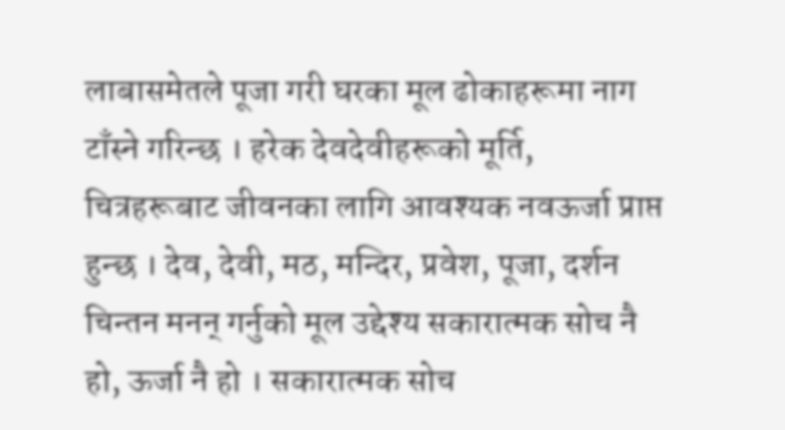लाबासमेतले पूजा गरी घरका मूल ढोकाहरूमा नाग टाँस्ने गरिन्छ । हरेक देवदेवीहरूको मूर्ति, चित्रहरूबाट जीवनका लागि आवश्यक नवऊर्जा प्राप्त हुन्छ । देव, देवी, मठ, मन्दिर, प्रवेश, पूजा, दर्शन चिन्तन मनन् गर्नुको मूल उद्देश्य सकारात्मक सोच नै हो, ऊर्जा नै हो । सकारात्मक सोच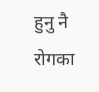हुनु नै रोगका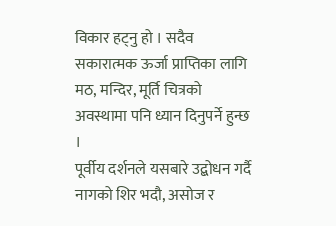विकार हट्नु हो । सदैव सकारात्मक ऊर्जा प्राप्तिका लागि मठ, मन्दिर, मूर्ति चित्रको अवस्थामा पनि ध्यान दिनुपर्ने हुन्छ ।
पूर्वीय दर्शनले यसबारे उद्बोधन गर्दै नागको शिर भदौ, असोज र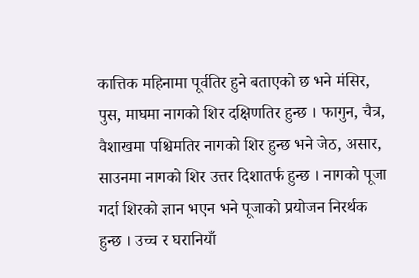कात्तिक महिनामा पूर्वतिर हुने बताएको छ भने मंसिर, पुस, माघमा नागको शिर दक्षिणतिर हुन्छ । फागुन, चैत्र, वैशाखमा पश्चिमतिर नागको शिर हुन्छ भने जेठ, असार, साउनमा नागको शिर उत्तर दिशातर्फ हुन्छ । नागको पूजा गर्दा शिरको ज्ञान भएन भने पूजाको प्रयोजन निरर्थक हुन्छ । उच्च र घरानियाँ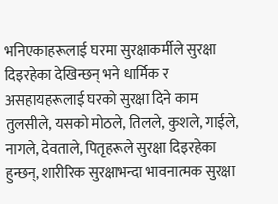भनिएकाहरूलाई घरमा सुरक्षाकर्मीले सुरक्षा दिइरहेका देखिन्छन् भने धार्मिक र असहायहरूलाई घरको सुरक्षा दिने काम तुलसीले, यसको मोठले, तिलले, कुशले, गाईले, नागले, देवताले, पितृहरूले सुरक्षा दिइरहेका हुन्छन्, शारीरिक सुरक्षाभन्दा भावनात्मक सुरक्षा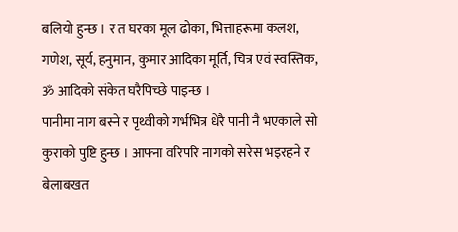बलियो हुन्छ । र त घरका मूल ढोका, भित्ताहरूमा कलश, गणेश, सूर्य, हनुमान, कुमार आदिका मूर्ति, चित्र एवं स्वस्तिक, ॐ आदिको संकेत घरैपिच्छे पाइन्छ ।
पानीमा नाग बस्ने र पृथ्वीको गर्भभित्र धेरै पानी नै भएकाले सो कुराको पुष्टि हुन्छ । आफ्ना वरिपरि नागको सरेस भइरहने र बेलाबखत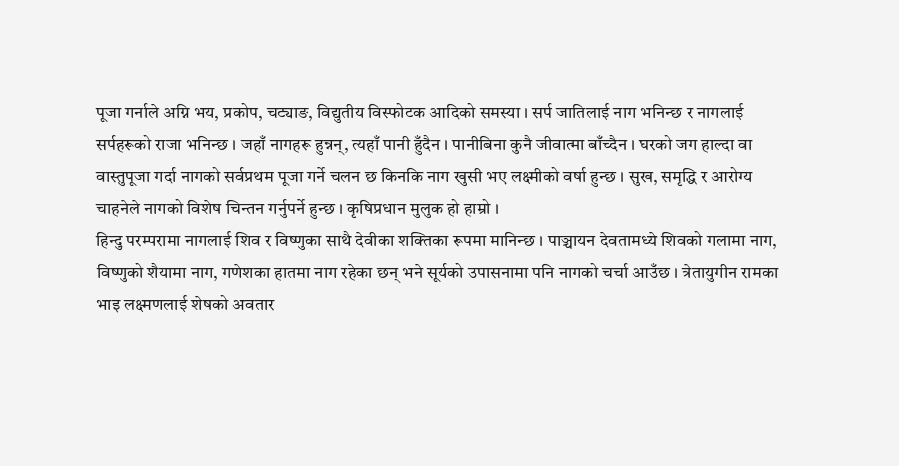पूजा गर्नाले अग्नि भय, प्रकोप, चट्याङ, विद्युतीय विस्फोटक आदिको समस्या । सर्प जातिलाई नाग भनिन्छ र नागलाई सर्पहरूको राजा भनिन्छ । जहाँ नागहरू हुन्नन्, त्यहाँ पानी हुँदैन । पानीबिना कुनै जीवात्मा बाँच्दैन । घरको जग हाल्दा वा वास्तुपूजा गर्दा नागको सर्वप्रथम पूजा गर्ने चलन छ किनकि नाग खुसी भए लक्ष्मीको वर्षा हुन्छ । सुख, समृद्धि र आरोग्य चाहनेले नागको विशेष चिन्तन गर्नुपर्ने हुन्छ । कृषिप्रधान मुलुक हो हाम्रो ।
हिन्दु परम्परामा नागलाई शिव र विष्णुका साथै देवीका शक्तिका रूपमा मानिन्छ । पाञ्चायन देवतामध्ये शिवको गलामा नाग, विष्णुको शैयामा नाग, गणेशका हातमा नाग रहेका छन् भने सूर्यको उपासनामा पनि नागको चर्चा आउँछ । त्रेतायुगीन रामका भाइ लक्ष्मणलाई शेषको अवतार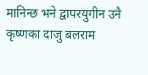मानिन्छ भने द्वापरयुगीन उनै कृष्णका दाजु बलराम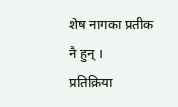शेष नागका प्रतीक नै हुन् ।
प्रतिक्रिया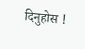दिनुहोस !